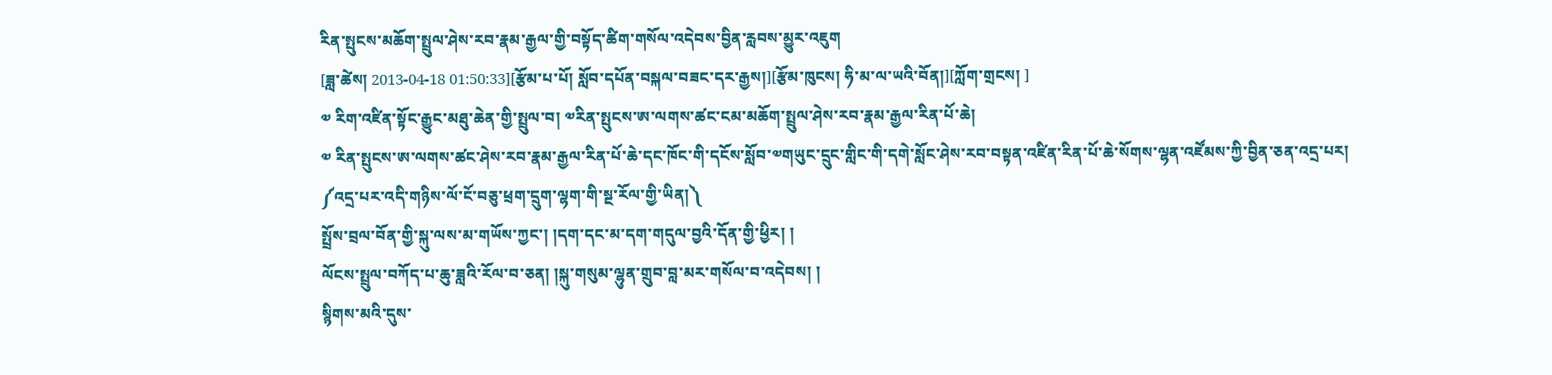རིན་སྤུངས་མཆོག་སྤྲུལ་ཤེས་རབ་རྣམ་རྒྱལ་གྱི་བསྟོད་ཚིག་གསོལ་འདེབས་བྱིན་རླབས་མྱུར་འཇུག
[ཟླ་ཚེས། 2013-04-18 01:50:33][རྩོམ་པ་པོ། སློབ་དཔོན་བསྐལ་བཟང་དར་རྒྱས།][རྩོམ་ཁུངས། ཧི་མ་ལ་ཡའི་བོན།][ཀློག་གྲངས། ]
༧ རིག་འཛིན་སྟོང་རྒྱུང་མཐུ་ཆེན་གྱི་སྤྲུལ་བ། ༧རིན་སྤུངས་ཨ་ལགས་ཚང་ངམ་མཆོག་སྤྲུལ་ཤེས་རབ་རྣམ་རྒྱལ་རིན་པོ་ཆེ།
༧ རིན་སྤུངས་ཨ་ལགས་ཚང་ཤེས་རབ་རྣམ་རྒྱལ་རིན་པོ་ཆེ་དང་ཁོང་གི་དངོས་སློབ་༧གཡུང་དྲུང་གླིང་གི་དགེ་སློང་ཤེས་རབ་བསྟན་འཛིན་རིན་པོ་ཆེ་སོགས་ལྷན་འཛོམས་ཀྱི་བྱིན་ཅན་འདྲ་པར།
༼འདྲ་པར་འདི་གཉིས་ལོ་ངོ་བཅུ་ཕྲག་དྲུག་ལྷག་གི་སྔ་རོལ་གྱི་ཡིན།༽
སྤྲོས་བྲལ་བོན་གྱི་སྐུ་ལས་མ་གཡོས་ཀྱང་། །དག་དང་མ་དག་གདུལ་བྱའི་དོན་གྱི་ཕྱིར། །
ལོངས་སྤྲུལ་བཀོད་པ་ཆུ་ཟླའི་རོལ་བ་ཅན། །སྐུ་གསུམ་ལྷུན་གྲུབ་བླ་མར་གསོལ་བ་འདེབས། །
སྙིགས་མའི་དུས་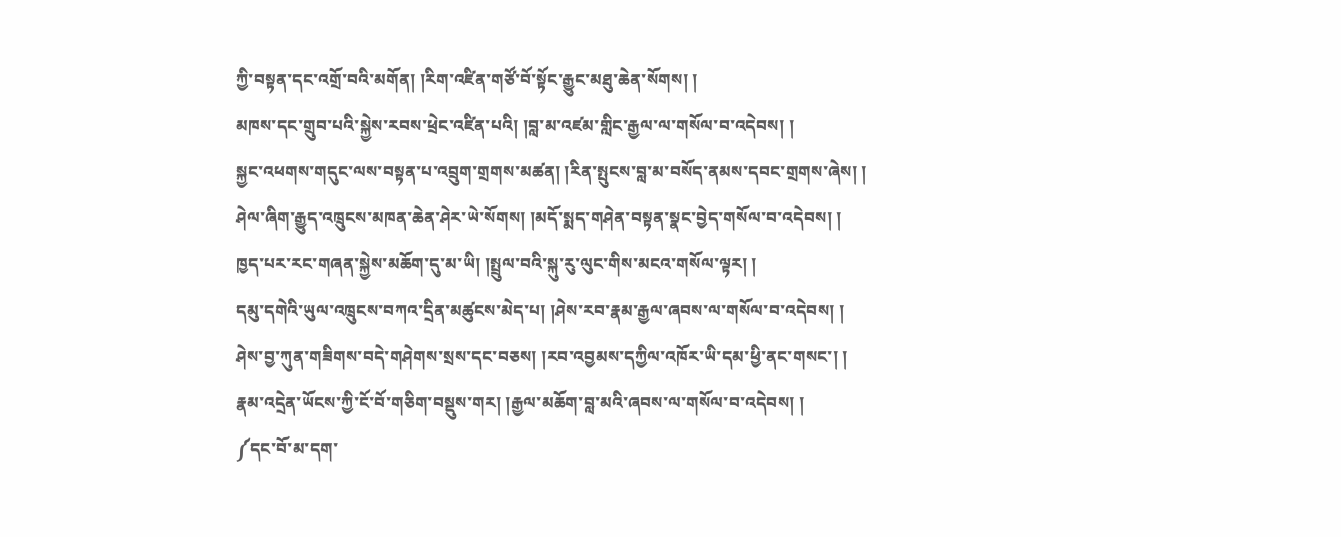ཀྱི་བསྟན་དང་འགྲོ་བའི་མགོན། །རིག་འཛིན་གཙོ་བོ་སྟོང་རྒྱུང་མཐུ་ཆེན་སོགས། །
མཁས་དང་གྲུབ་པའི་སྐྱེས་རབས་ཕྲེང་འཛིན་པའི། །བླ་མ་འཛམ་གླིང་རྒྱལ་ལ་གསོལ་བ་འདེབས། །
སྐྱང་འཕགས་གདུང་ལས་བསྟན་པ་འབྲུག་གྲགས་མཚན། །རིན་སྤུངས་བླ་མ་བསོད་ནམས་དབང་གྲགས་ཞེས། །
ཤེལ་ཞིག་རྒྱུད་འཁྲུངས་མཁན་ཆེན་ཤེར་ཡེ་སོགས། །མདོ་སྨད་གཤེན་བསྟན་སྣང་བྱེད་གསོལ་བ་འདེབས། །
ཁྱད་པར་རང་གཞན་སྐྱེས་མཆོག་དུ་མ་ཡི། །སྤྲུལ་བའི་སྐུ་རུ་ལུང་གིས་མངའ་གསོལ་ལྟར། །
དམུ་དགེའི་ཡུལ་འཁྲུངས་བཀའ་དྲིན་མཚུངས་མེད་པ། །ཤེས་རབ་རྣམ་རྒྱལ་ཞབས་ལ་གསོལ་བ་འདེབས། །
ཤེས་བྱ་ཀུན་གཟིགས་བདེ་གཤེགས་སྲས་དང་བཅས། །རབ་འབྱམས་དཀྱིལ་འཁོར་ཡི་དམ་ཕྱི་ནང་གསང་། །
རྣམ་འདྲེན་ཡོངས་ཀྱི་ངོ་བོ་གཅིག་བསྡུས་གར། །རྒྱལ་མཆོག་བླ་མའི་ཞབས་ལ་གསོལ་བ་འདེབས། །
༼དང་བོ་མ་དག་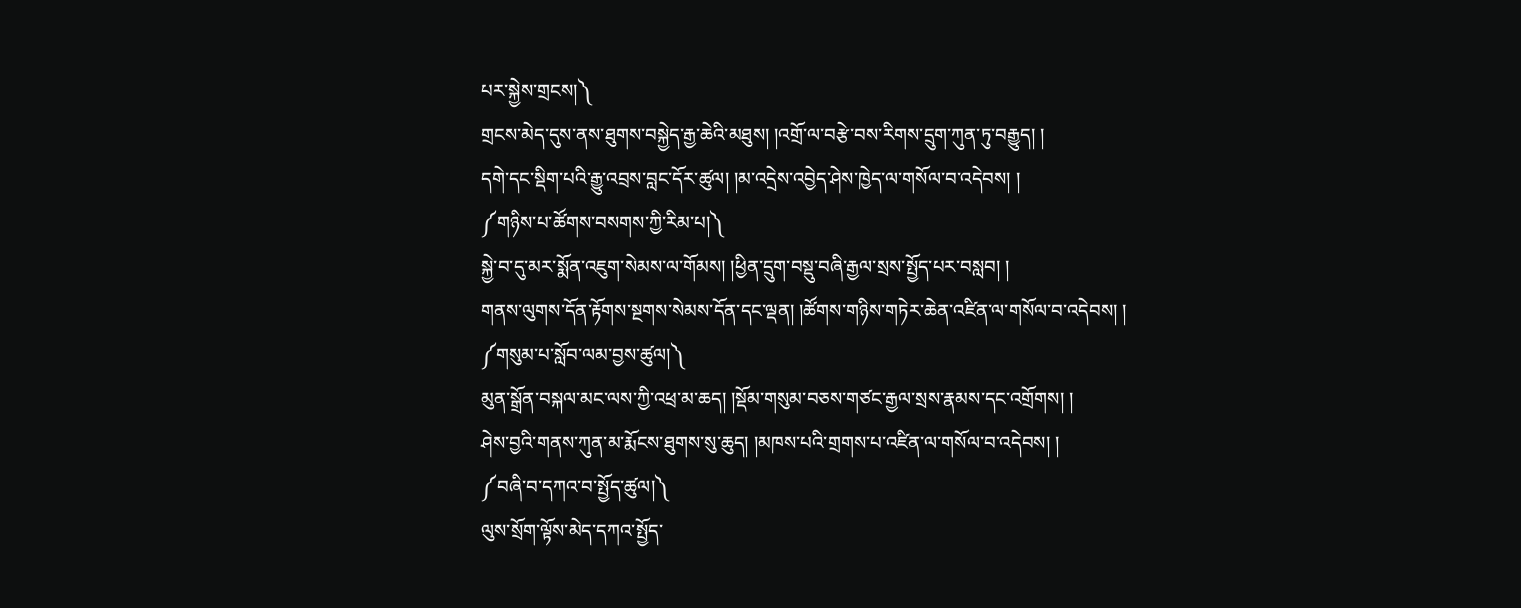པར་སྐྱེས་གྲངས།༽
གྲངས་མེད་དུས་ནས་ཐུགས་བསྐྱེད་རྒྱ་ཆེའི་མཐུས། །འགྲོ་ལ་བརྩེ་བས་རིགས་དྲུག་ཀུན་ཏུ་བརྒྱུད། །
དགེ་དང་སྡིག་པའི་རྒྱུ་འབྲས་བླང་དོར་ཚུལ། །མ་འདྲེས་འབྱེད་ཤེས་ཁྱེད་ལ་གསོལ་བ་འདེབས། །
༼གཉིས་པ་ཚོགས་བསགས་ཀྱི་རིམ་པ།༽
སྐྱེ་བ་དུ་མར་སྨོན་འཇུག་སེམས་ལ་གོམས། །ཕྱིན་དྲུག་བསྡུ་བཞི་རྒྱལ་སྲས་སྤྱོད་པར་བསླབ། །
གནས་ལུགས་དོན་རྟོགས་སྔགས་སེམས་དོན་དང་ལྡན། །ཚོགས་གཉིས་གཏེར་ཆེན་འཛིན་ལ་གསོལ་བ་འདེབས། །
༼གསུམ་པ་སློབ་ལམ་བྱས་ཚུལ།༽
མུན་སྒྲོན་བསྐལ་མང་ལས་ཀྱི་འཕྲ་མ་ཆད། །སྡོམ་གསུམ་བཅས་གཙང་རྒྱལ་སྲས་རྣམས་དང་འགྲོགས། །
ཤེས་བྱའི་གནས་ཀུན་མ་རྨོངས་ཐུགས་སུ་ཆུད། །མཁས་པའི་གྲགས་པ་འཛིན་ལ་གསོལ་བ་འདེབས། །
༼བཞི་བ་དཀའ་བ་སྤྱོད་ཚུལ།༽
ལུས་སྲོག་ལྟོས་མེད་དཀའ་སྤྱོད་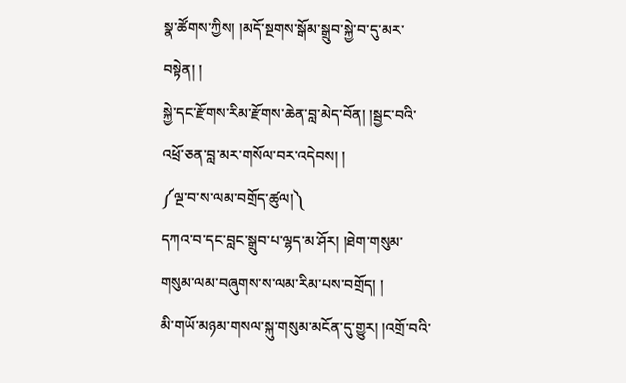སྣ་ཚོགས་ཀྱིས། །མདོ་སྔགས་སྒོམ་སྒྲུབ་སྐྱེ་བ་དུ་མར་བསྟེན། །
སྐྱེ་དང་རྫོགས་རིམ་རྫོགས་ཆེན་བླ་མེད་བོན། །སྦྱང་བའི་འཕྲོ་ཅན་བླ་མར་གསོལ་བར་འདེབས། །
༼ལྔ་བ་ས་ལམ་བགྲོད་ཚུལ།༽
དཀའ་བ་དང་བླང་སྒྲུབ་པ་ལྷད་མ་ཤོར། །ཐེག་གསུམ་གསུམ་ལམ་བཞུགས་ས་ལམ་རིམ་པས་བགྲོད། །
མི་གཡོ་མཉམ་གསལ་སྐུ་གསུམ་མངོན་དུ་གྱུར། །འགྲོ་བའི་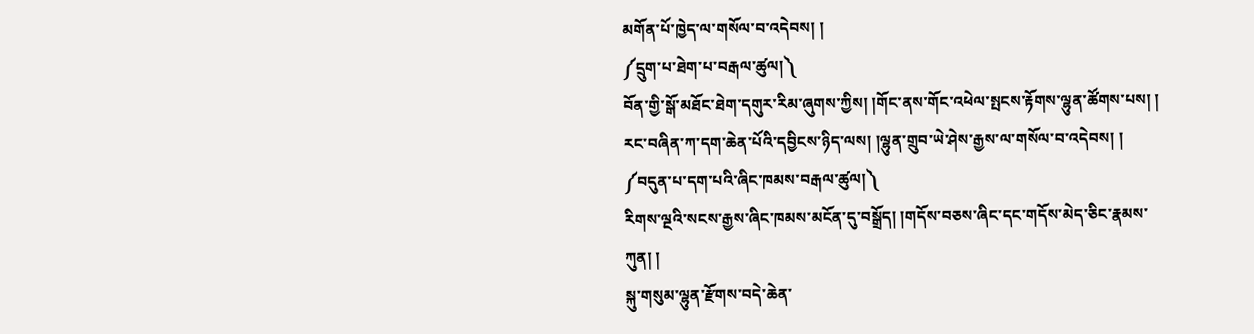མགོན་པོ་ཁྱེད་ལ་གསོལ་བ་འདེབས། །
༼དྲུག་པ་ཐེག་པ་བརྒལ་ཚུལ།༽
བོན་གྱི་སྒོ་མཐོང་ཐེག་དགུར་རིམ་ཞུགས་ཀྱིས། །གོང་ནས་གོང་འཕེལ་སྤངས་རྟོགས་ལྷུན་ཚོགས་པས། །
རང་བཞིན་ཀ་དག་ཆེན་པོའི་དབྱིངས་ཉིད་ལས། །ལྷུན་གྲུབ་ཡེ་ཤེས་རྒྱས་ལ་གསོལ་བ་འདེབས། །
༼བདུན་པ་དག་པའི་ཞིང་ཁམས་བརྒལ་ཚུལ།༽
རིགས་ལྔའི་སངས་རྒྱས་ཞིང་ཁམས་མངོན་དུ་བསྒྲོད། །གདོས་བཅས་ཞིང་དང་གདོས་མེད་ཅིང་རྣམས་ཀུན། །
སྐུ་གསུམ་ལྷུན་རྫོགས་བདེ་ཆེན་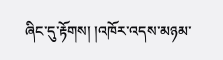ཞིང་དུ་རྟོགས། །འཁོར་འདས་མཉམ་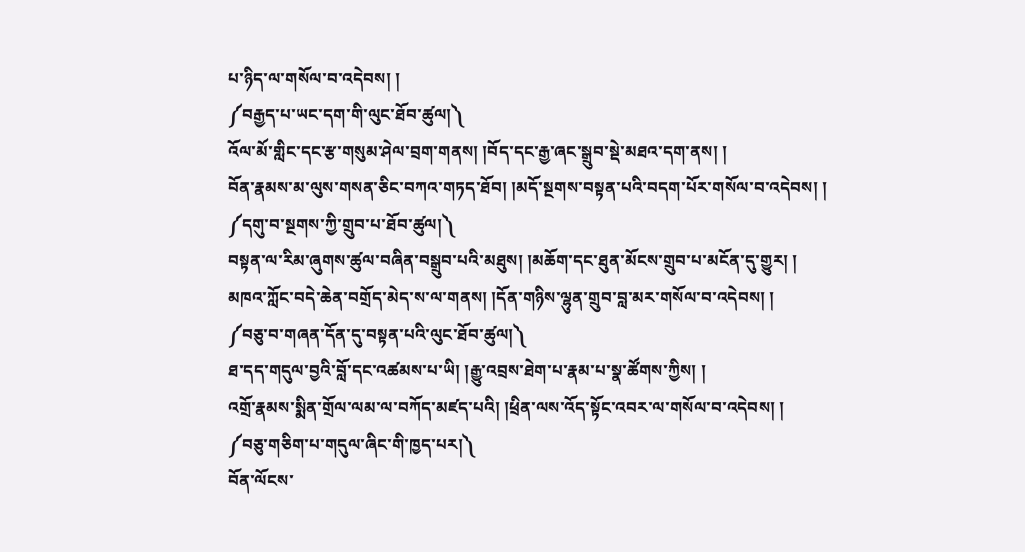པ་ཉིད་ལ་གསོལ་བ་འདེབས། །
༼བརྒྱད་པ་ཡང་དག་གི་ལུང་ཐོབ་ཚུལ།༽
འོལ་མོ་གླིང་དང་རྩ་གསུམ་ཤེལ་བྲག་གནས། །བོད་དང་རྒྱ་ཞང་སྒྲུབ་སྡེ་མཐའ་དག་ནས། །
བོན་རྣམས་མ་ལུས་གསན་ཅིང་བཀའ་གཏད་ཐོབ། །མདོ་སྔགས་བསྟན་པའི་བདག་པོར་གསོལ་བ་འདེབས། །
༼དགུ་བ་སྔགས་ཀྱི་གྲུབ་པ་ཐོབ་ཚུལ།༽
བསྟན་ལ་རིམ་ཞུགས་ཚུལ་བཞིན་བསྒྲུབ་པའི་མཐུས། །མཆོག་དང་ཐུན་མོངས་གྲུབ་པ་མངོན་དུ་གྱུར། །
མཁའ་ཀློང་བདེ་ཆེན་བགྲོད་མེད་ས་ལ་གནས། །དོན་གཉིས་ལྷུན་གྲུབ་བླ་མར་གསོལ་བ་འདེབས། །
༼བཅུ་བ་གཞན་དོན་དུ་བསྟན་པའི་ལུང་ཐོབ་ཚུལ།༽
ཐ་དད་གདུལ་བྱའི་བློ་དང་འཚམས་པ་ཡི། །རྒྱུ་འབྲས་ཐེག་པ་རྣམ་པ་སྣ་ཚོགས་ཀྱིས། །
འགྲོ་རྣམས་སྨིན་གྲོལ་ལམ་ལ་བཀོད་མཛད་པའི། །ཕྲིན་ལས་འོད་སྟོང་འབར་ལ་གསོལ་བ་འདེབས། །
༼བཅུ་གཅིག་པ་གདུལ་ཞིང་གི་ཁྱད་པར།༽
བོན་ལོངས་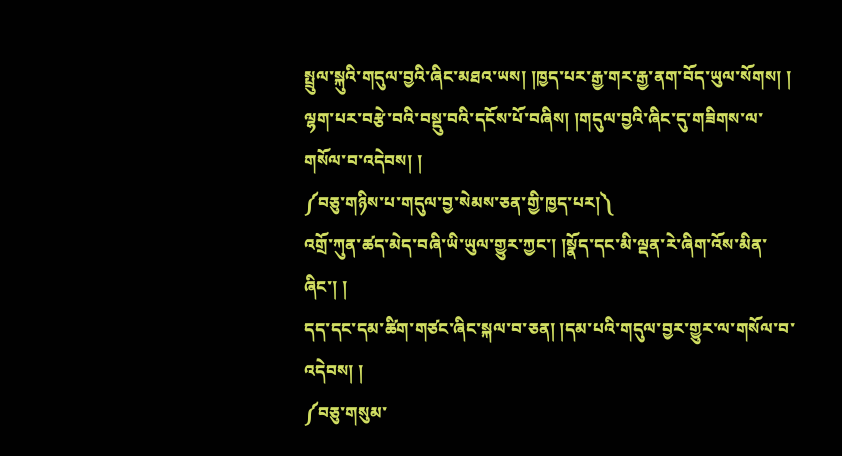སྤྲུལ་སྐུའི་གདུལ་བྱའི་ཞིང་མཐའ་ཡས། །ཁྱད་པར་རྒྱ་གར་རྒྱ་ནག་བོད་ཡུལ་སོགས། །
ལྷག་པར་བརྩེ་བའི་བསྡུ་བའི་དངོས་པོ་བཞིས། །གདུལ་བྱའི་ཞིང་དུ་གཟིགས་ལ་གསོལ་བ་འདེབས། །
༼བཅུ་གཉིས་པ་གདུལ་བྱ་སེམས་ཅན་གྱི་ཁྱད་པར།༽
འགྲོ་ཀུན་ཚད་མེད་བཞི་ཡི་ཡུལ་གྱུར་ཀྱང་། །སྣོད་དང་མི་ལྡན་རེ་ཞིག་འོས་མིན་ཞིང་། །
དད་དང་དམ་ཚིག་གཙང་ཞིང་སྐལ་བ་ཅན། །དམ་པའི་གདུལ་བྱར་གྱུར་ལ་གསོལ་བ་འདེབས། །
༼བཅུ་གསུམ་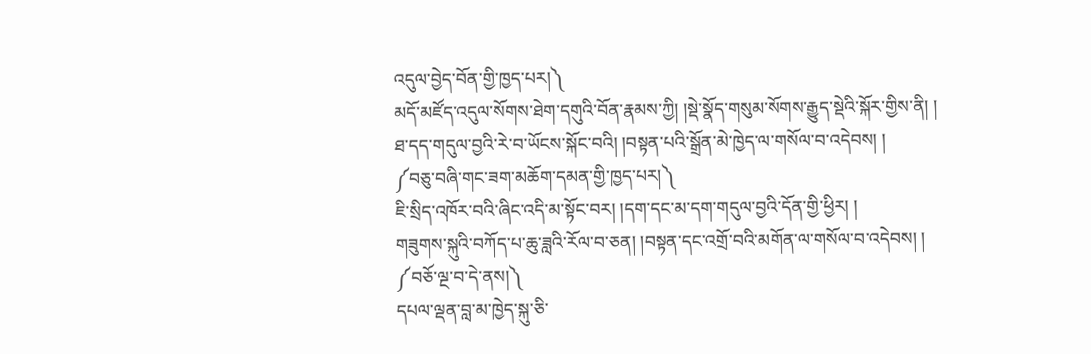འདུལ་བྱེད་བོན་གྱི་ཁྱད་པར།༽
མདོ་མཛོད་འདུལ་སོགས་ཐེག་དགུའི་བོན་རྣམས་ཀྱི། །སྡེ་སྣོད་གསུམ་སོགས་རྒྱུད་སྡེའི་སྐོར་གྱིས་ནི། །
ཐ་དད་གདུལ་བྱའི་རེ་བ་ཡོངས་སྐོང་བའི། །བསྟན་པའི་སྒྲོན་མེ་ཁྱེད་ལ་གསོལ་བ་འདེབས། །
༼བཅུ་བཞི་གང་ཟག་མཆོག་དམན་གྱི་ཁྱད་པར།༽
ཇི་སྲིད་འཁོར་བའི་ཞིང་འདི་མ་སྟོང་བར། །དག་དང་མ་དག་གདུལ་བྱའི་དོན་གྱི་ཕྱིར། །
གཟུགས་སྐུའི་བཀོད་པ་ཆུ་ཟླའི་རོལ་བ་ཅན། །བསྟན་དང་འགྲོ་བའི་མགོན་ལ་གསོལ་བ་འདེབས། །
༼བཅོ་ལྔ་བ་དེ་ནས།༽
དཔལ་ལྡན་བླ་མ་ཁྱེད་སྐུ་ཅི་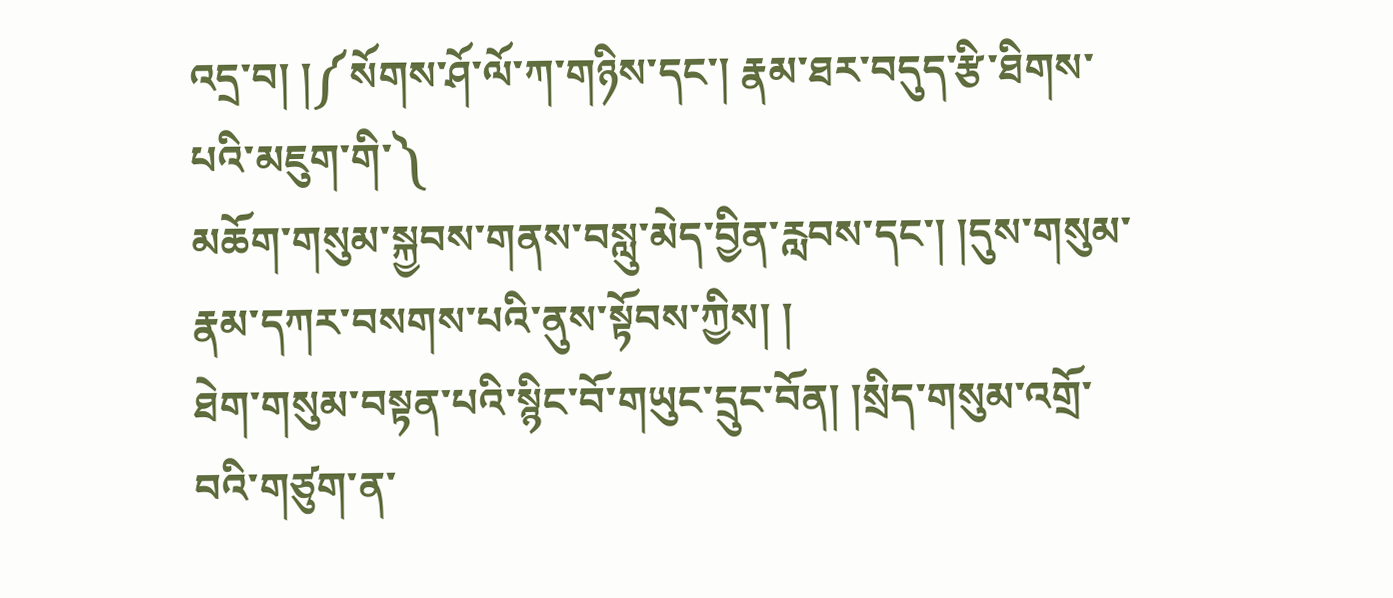འདྲ་བ། །༼སོགས་ཤོ་ལོ་ཀ་གཉིས་དང་། རྣམ་ཐར་བདུད་རྩི་ཐིགས་པའི་མཇུག་གི་༽
མཆོག་གསུམ་སྐྱབས་གནས་བསླུ་མེད་བྱིན་རླབས་དང་། །དུས་གསུམ་རྣམ་དཀར་བསགས་པའི་ནུས་སྟོབས་ཀྱིས། །
ཐེག་གསུམ་བསྟན་པའི་སྙིང་བོ་གཡུང་དྲུང་བོན། །སྲིད་གསུམ་འགྲོ་བའི་གཙུག་ན་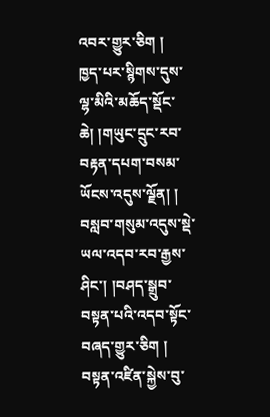འབར་གྱུར་ཅིག །
ཁྱད་པར་སྙིགས་དུས་ལྷ་མིའི་མཆོད་སྡོང་ཆེ། །གཡུང་དྲུང་རབ་བརྟན་དཔག་བསམ་ཡོངས་འདུས་ལྗོན། །
བསླབ་གསུམ་འདུས་སྡེ་ཡལ་འདབ་རབ་རྒྱས་ཤིང་། །བཤད་སྒྲུབ་བསྟན་པའི་འདབ་སྟོང་བཞད་གྱུར་ཅིག །
བསྟན་འཛིན་སྐྱེས་བུ་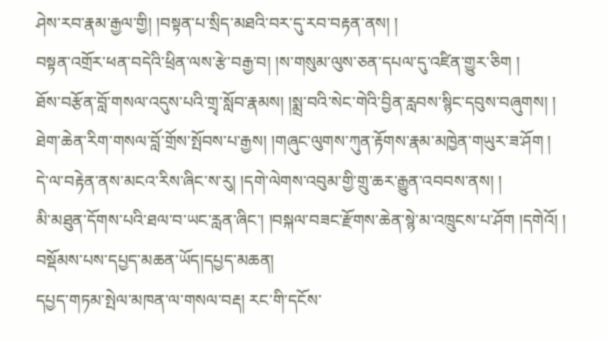ཤེས་རབ་རྣམ་རྒྱལ་གྱི། །བསྟན་པ་སྲིད་མཐའི་བར་དུ་རབ་བརྟན་ནས། །
བསྟན་འགྲོར་ཕན་བདེའི་ཕྲིན་ལས་རྩེ་བརྒྱ་བ། །ས་གསུམ་ལུས་ཅན་དཔལ་དུ་འཛིན་གྱུར་ཅིག །
ཐོས་བརྩོན་བློ་གསལ་འདུས་པའི་གྲྭ་སློབ་རྣམས། །སྨྲ་བའི་སེང་གེའི་བྱིན་རླབས་སྙིང་དབུས་བཞུགས། །
ཐེག་ཆེན་རིག་གསལ་བློ་གྲོས་སྤོབས་པ་རྒྱས། །གཞུང་ལུགས་ཀུན་རྟོགས་རྣམ་མཁྱེན་གཡུར་ཟ་ཤོག །
དེ་ལ་བརྟེན་ནས་མངའ་རིས་ཞིང་ས་རུ། །དགེ་ལེགས་འབུམ་གྱི་གྲུ་ཆར་རྒྱུན་འབབས་ནས། །
མི་མཐུན་དོགས་པའི་ཐལ་བ་ཡང་རླན་ཞིང་། །བསྐལ་བཟང་རྫོགས་ཆེན་སྙེ་མ་འཁྲུངས་པ་ཤོག །དགེའོ། །
བསྡོམས་པས་དཔྱད་མཆན་ཡོད།དཔྱད་མཆན།
དཔྱད་གཏམ་སྤེལ་མཁན་ལ་གསལ་བརྡ། རང་གི་དངོས་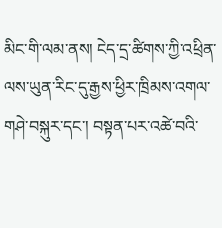མིང་གི་ལམ་ནས། ངེད་དྲ་ཚིགས་ཀྱི་འཕྲིན་ལས་ཡུན་རིང་དུ་རྒྱས་ཕྱིར་ཁྲིམས་འགལ་གཤེ་བསྐུར་དང་། བསྟན་པར་འཚེ་བའི་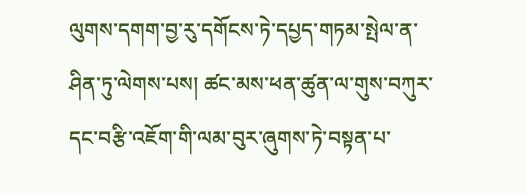ལུགས་དགག་བྱ་རུ་དགོངས་ཏེ་དཔྱད་གཏམ་སྤེལ་ན་ཤིན་ཏུ་ལེགས་པས། ཚང་མས་ཕན་ཚུན་ལ་གུས་བཀུར་དང་བརྩི་འཇོག་གི་ལམ་བུར་ཞུགས་ཏེ་བསྟན་པ་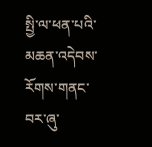སྤྱི་ལ་ཕན་པའི་མཆན་འདེབས་རོགས་གནང་བར་ཞུ་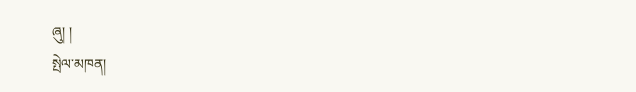ཞུ། །
སྤེལ་མཁན།